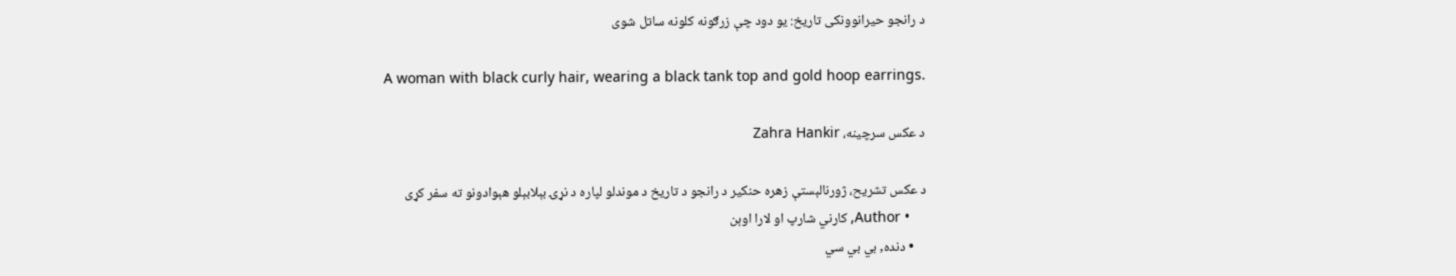د رانجو حیرانوونکی تاریخ: یو دود چې زرګونه کلونه ساتل شوی

A woman with black curly hair, wearing a black tank top and gold hoop earrings.

د عکس سرچینه، Zahra Hankir

د عکس تشریح، ژورنالېستې زهره حنکیر د رانجو د تاريخ د موندلو لپاره د نړۍ بېلابېلو هېوادونو ته سفر کړی
    • Author, کارني شارپ او لارا اوېن
    • دنده, بي بي سي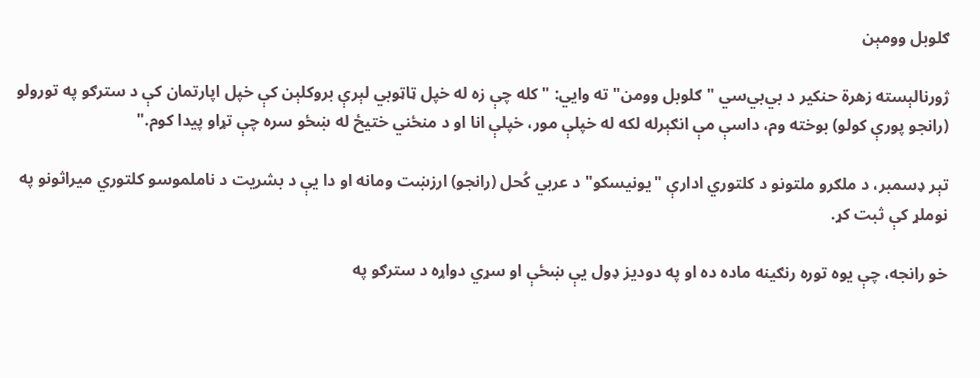ګلوبل وومېن

ژورنالېسته زهرة حنكير د بي‌بي‌سي "ګلوبل وومن" ته وايي: "کله چې زه له خپل ټاټوبي لېرې بروکلېن کې خپل اپارتمان کې د سترګو په تورولو (رانجو پورې کولو) بوخته وم، داسې مې انګېرله لکه له خپلې مور، خپلې انا او د منځني ختيځ له ښځو سره چې تړاو پيدا کوم."

تېر ډسمبر، د ملګرو ملتونو د کلتوري ادارې "يونیسکو" د عربي کُحل (رانجو) ارزښت ومانه او دا يې د بشريت د ناملموسو کلتوري ميراثونو په نوملړ کې ثبت کړ.

خو رانجه، چې يوه توره رنګينه ماده ده او په دوديز ډول یې ښځې او سړي دواړه د سترګو په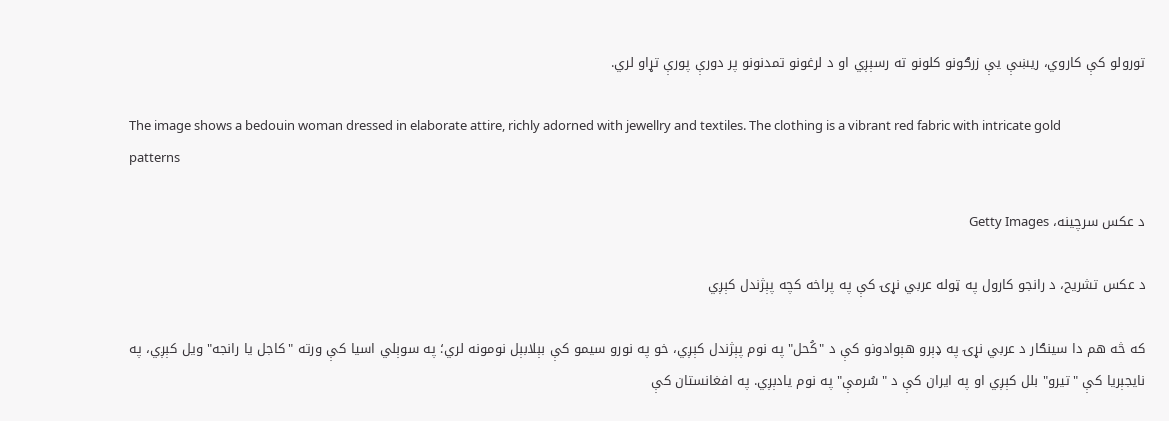تورولو کې کاروي، ريښې يې زرګونو کلونو ته رسېږي او د لرغونو تمدنونو پر دورې پورې تړاو لري.

The image shows a bedouin woman dressed in elaborate attire, richly adorned with jewellry and textiles. The clothing is a vibrant red fabric with intricate gold patterns

د عکس سرچینه، Getty Images

د عکس تشریح، د رانجو کارول په ټوله عربي نړۍ کې په پراخه کچه پېژندل کېږي

که څه هم دا سينګار د عربي نړۍ په ډېرو هېوادونو کې د "کُحل" په نوم پېژندل کېږي، خو په نورو سيمو کې بېلابېل نومونه لري؛ په سوېلي اسيا کې ورته "کاجل یا رانجه" ويل کېږي، په نايجېريا کې "تيرو" بلل کېږي او په ايران کې د "سُرمې" په نوم يادېږي. په افغانستان کې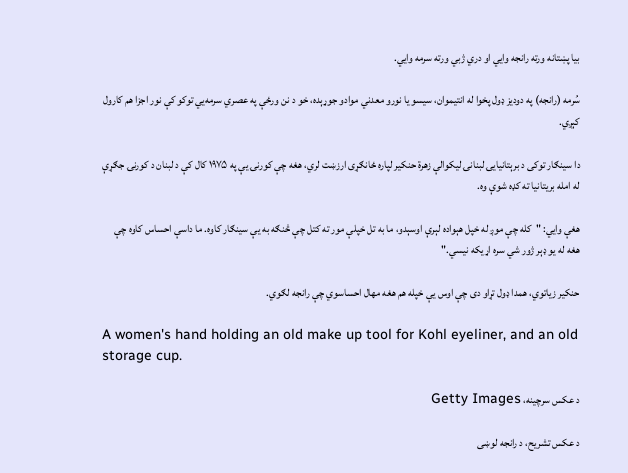بیا پښتانه ورته رانجه وایي او دري ژبي ورته سرمه وایي.

سُرمه (رانجه) په دوديز ډول پخوا له انتيموان، سيسو يا نورو معدني موادو جوړېده، خو د نن ورځې په عصري سرمه‌يي توکو کې نور اجزا هم کارول کېږي.

دا سينګار توکی د برېتانيايۍ لبنانۍ ليکوالې زهرة حنكير لپاره ځانګړی ارزښت لري، هغه چې کورنۍ يې په ۱۹۷۵ کال کې د لبنان د کورنۍ جګړې له امله بریتانیا ته کډه شوې وه.

هغې وايي: "کله چې موږ له خپل هېواده لېرې اوسېدو، ما به تل خپلې مور ته کتل چې څنګه به يې سينګار کاوه. ما داسې احساس کاوه چې هغه له يو ډېر ژور شي سره اړيکه نيسي."

حنکير زياتوي، همدا ډول تړاو دی چې اوس يې خپله هم هغه مهال احساسوي چې رانجه لګوي.

A women's hand holding an old make up tool for Kohl eyeliner, and an old storage cup.

د عکس سرچینه، Getty Images

د عکس تشریح، د رانجه لوښی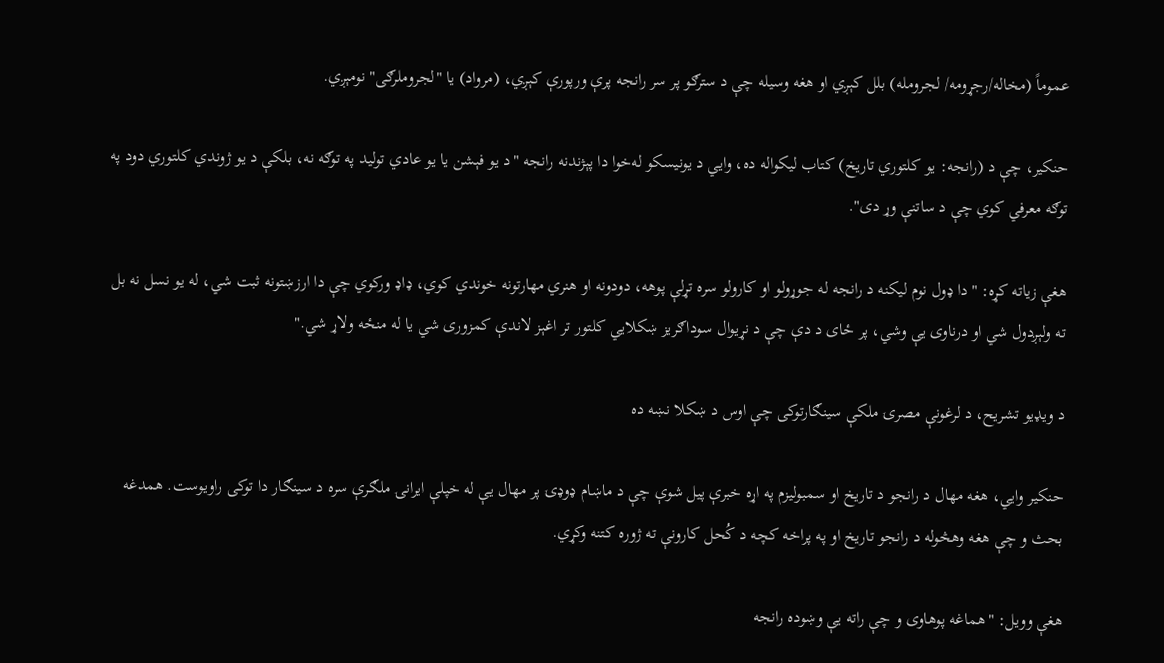عموماً (مخاله/رجړومه/ لجرومله) بلل کېږي او هغه وسیله چې د سترګو پر سر رانجه پرې ورپورې کېږي، (مرواد) یا "لجروملرګی" نومېږي.

حنکير، چې د (رانجه: يو کلتوري تاريخ) کتاب ليکواله ده، وايي د يونیسکو له‌خوا دا پېژندنه رانجه "د يو فېشن يا يو عادي توليد په توګه نه، بلکې د يو ژوندي کلتوري دود په توګه معرفي کوي چې د ساتنې وړ دی".

هغې زياته کړه: "دا ډول نوم‌ ليکنه د رانجه له جوړولو او کارولو سره تړلې پوهه، دودونه او هنري مهارتونه خوندي کوي، ډاډ ورکوي چې دا ارزښتونه ثبت شي، له يو نسل نه بل ته ولېږدول شي او درناوی يې وشي، پر ځای د دې چې د نړيوال سوداګريز ښکلايي کلتور تر اغېز لاندې کمزوری شي يا له منځه ولاړ شي."

د ویډیو تشریح، د لرغونې مصرۍ ملکې سینګارتوکی چې اوس د ښکلا نښه ده

حنکير وايي، هغه مهال د رانجو د تاريخ او سمبوليزم په اړه خبرې پيل شوې چې د ماښام ډوډۍ پر مهال يې له خپلې ايرانۍ ملګرې سره د سينګار دا توکی راویوست. همدغه بحث و چې هغه وهڅوله د رانجو تاريخ او په پراخه کچه د کُحل کارونې ته ژوره کتنه وکړي.

هغې وويل: "هماغه پوهاوی و چې راته يې وښوده رانجه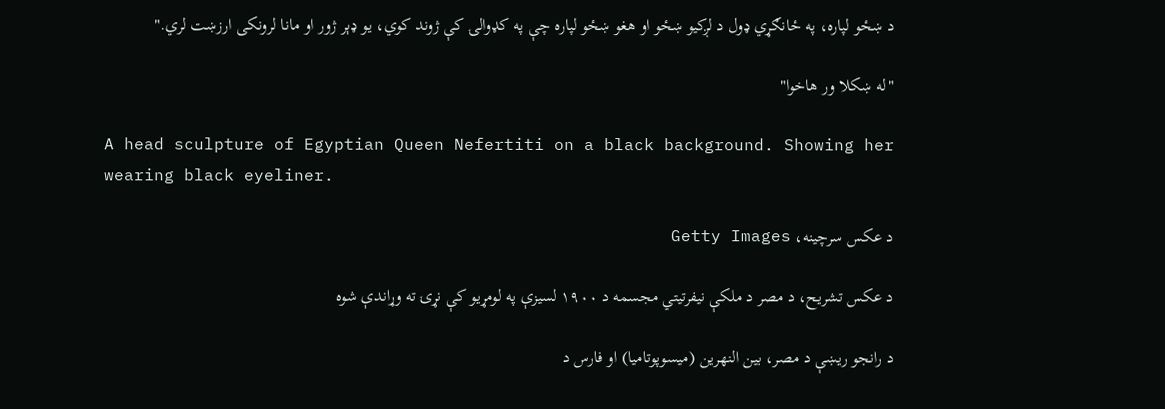د ښځو لپاره، په ځانګړي ډول د لږکيو ښځو او هغو ښځو لپاره چې په کډوالۍ کې ژوند کوي، يو ډېر ژور او مانا لرونکی ارزښت لري."

"له ښکلا ور هاخوا"

A head sculpture of Egyptian Queen Nefertiti on a black background. Showing her wearing black eyeliner.

د عکس سرچینه، Getty Images

د عکس تشریح، د مصر د ملکې نیفرتیتي مجسمه د ۱۹۰۰ لسیزې په لومړیو کې نړۍ ته وړاندې شوه

د رانجو ريښې د مصر، بين‌ النهرين (ميسوپوتاميا) او فارس د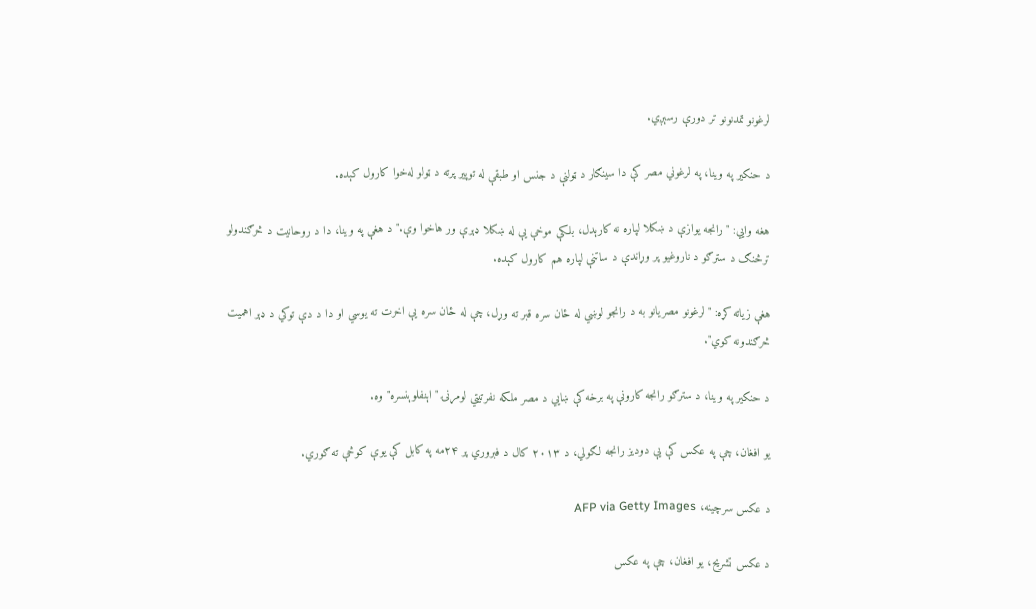لرغونو تمدنونو تر دورې رسېږي.

د حنکير په وينا، په لرغوني مصر کې دا سينګار د ټولنې د جنس او طبقې له توپير پرته د ټولو له‌خوا کارول کېده.

هغه وايي: "رانجه يوازې د ښکلا لپاره نه کارېدل، بلکې موخې يې له ښکلا ډېرې ور هاخوا وې." د هغې په وينا، دا د روحانيت د څرګندولو ترڅنګ د سترګو د ناروغيو پر وړاندې د ساتنې لپاره هم کارول کېده.

هغې زياته کړه: "لرغونو مصريانو به د رانجو لوښي له ځان سره قبر ته وړل، چې له ځان سره يې اخرت ته يوسي او دا د دې توکي د ډېر اهميت څرګندونه کوي".

د حنکير په وينا، د سترګو رانجه کارونې په برخه کې ښايي د مصر ملکه نفرتيتي لومړنۍ "اېنفلوېنسره" وه.

یو افغان، چې په عکس کې یې دودیز رانجه لګولي، د ۲۰۱۳ کال د فبروري پر ۲۴مه په کابل کې یوې کوڅې ته ګوري.

د عکس سرچینه، AFP via Getty Images

د عکس تشریح، یو افغان، چې په عکس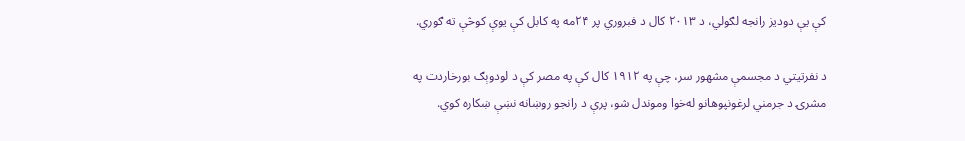کې یې دودیز رانجه لګولي، د ۲۰۱۳ کال د فبروري پر ۲۴مه په کابل کې یوې کوڅې ته ګوري.

د نفرتيتي د مجسمې مشهور ‌سر، چې په ۱۹۱۲ کال کې په مصر کې د لودوېګ بورخاردت په مشرۍ د جرمني لرغونپوهانو له‌خوا وموندل شو، پرې د رانجو روښانه نښې ښکاره کوي.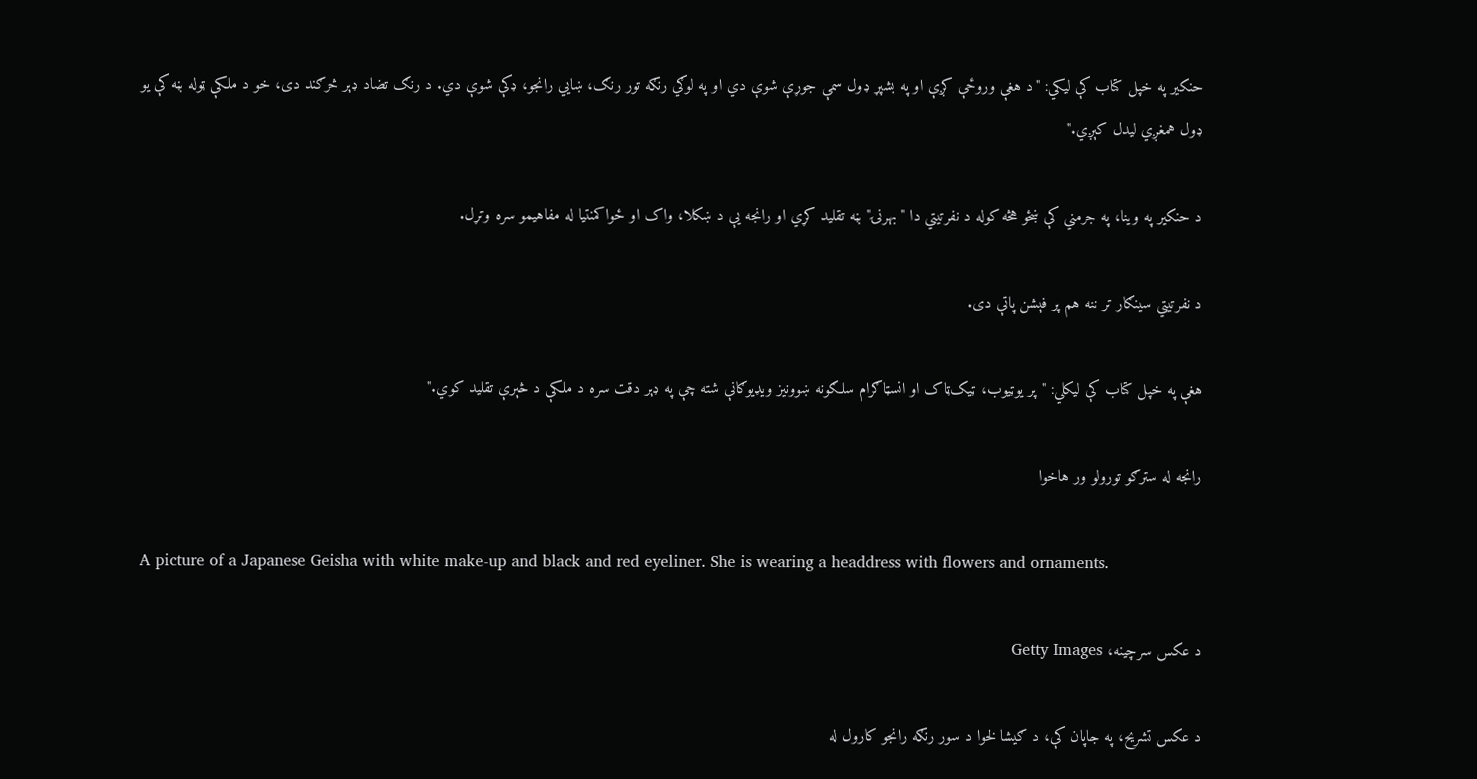حنکير په خپل کتاب کې ليکي: "د هغې وروځې کږې او په بشپړ ډول سمې جوړې شوې دي او په لوګي‌ رنګه تور رنګ، ښايي رانجو، ډکې شوې دي. د رنګ تضاد ډېر څرګند دی، خو د ملکې ټوله بڼه کې يو ډول همغږي ليدل کېږي."

د حنکير په وينا، په جرمني کې ښځو هڅه کوله د نفرتيتي دا "بهرنۍ" بڼه تقليد کړي او رانجه يې د ښکلا، واک او ځواکمنتيا له مفاهيمو سره وتړل.

د نفرتيتي سينګار تر ننه هم پر فېشن پاتې دی.

هغې په خپل کتاب کې ليکلي: "پر يوټيوب، ټيک‌ټاک او انسټاګرام سلګونه ښوونيز ويډيوګانې شته چې په ډېر دقت سره د ملکې د څېرې تقليد کوي."

رانجه له سترګو تورولو ور هاخوا

A picture of a Japanese Geisha with white make-up and black and red eyeliner. She is wearing a headdress with flowers and ornaments.

د عکس سرچینه، Getty Images

د عکس تشریح، په جاپان کې، د ګیشا لخوا د سور رنګه رانجو کارول له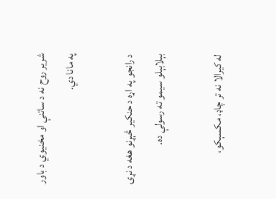شریر روح نه د ساتنې او مخنیوي د باور په مانا دي.

د رانجو په اړه د حنکير څېړنو هغه د نړۍ بېلابېلو سيمو ته رسولې ده.

له کيرالا نه تر چاډ، مکسېکو،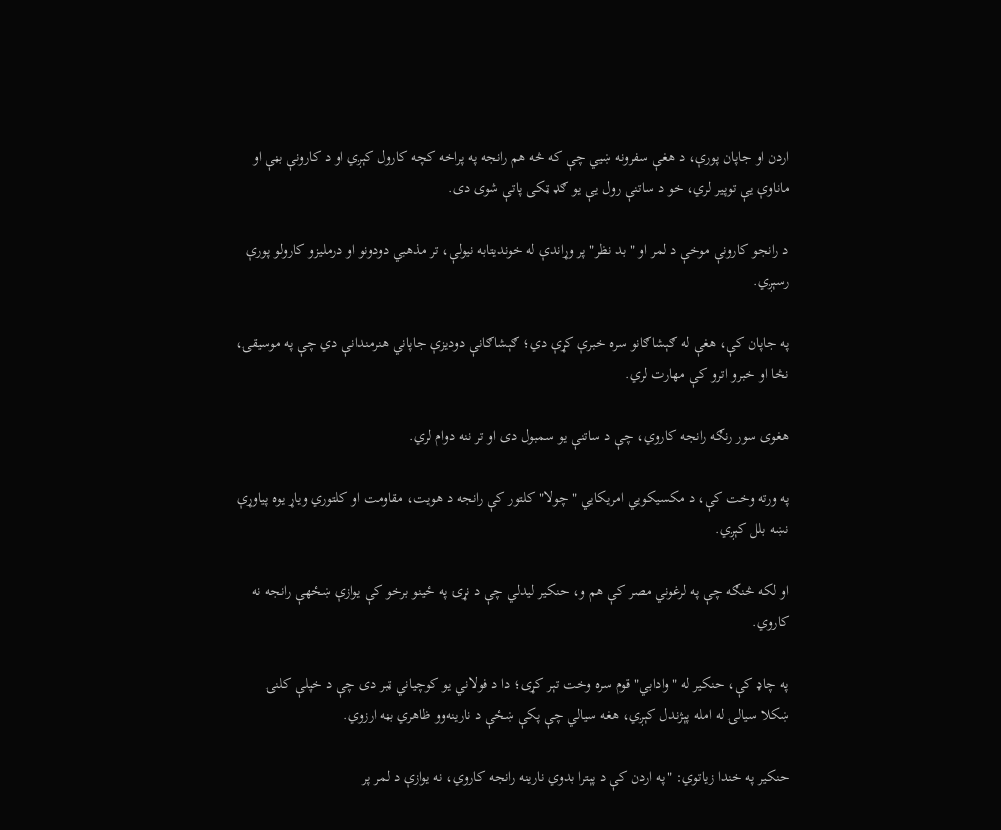اردن او جاپان پورې، د هغې سفرونه ښيي چې که څه هم رانجه په پراخه کچه کارول کېږي او د کارونې بڼې او ماناوې يې توپير لري، خو د ساتنې رول يې يو ګډ ټکی پاتې شوی دی.

د رانجو کارونې موخې د لمر او "بد نظر" پر وړاندې له خوندیتابه نيولې، تر مذهبي دودونو او درمليزو کارولو پورې رسېږي.

په جاپان کې، هغې له ګېشاګانو سره خبرې کړې دي؛ ګېشاګانې دوديزې جاپاني هنرمندانې دي چې په موسيقۍ، نڅا او خبرو اترو کې مهارت لري.

هغوی سور رنګه رانجه کاروي، چې د ساتنې يو سمبول دی او تر ننه دوام لري.

په ورته وخت کې، د مکسيکويي امريکايي "چولا" کلتور کې رانجه د هويت، مقاومت او کلتوري وياړ يوه پياوړې نښه بلل کېږي.

او لکه څنګه چې په لرغوني مصر کې هم و، حنکير ليدلي چې د نړۍ په ځينو برخو کې یوازې ښځهې رانجه نه کاروي.

په چاډ کې، حنکير له "وادابي" قوم سره وخت تېر کړی؛ دا د فولاني يو کوچیاني ټبر دی چې د خپلې کلنۍ ښکلا سيالۍ له امله پېژندل کېږي، هغه سيالي چې پکې ښځې د نارينه‌وو ظاهري بڼه ارزوي.

حنکير په خندا زياتوي: "په اردن کې د پېترا بدوي نارينه رانجه کاروي، نه يوازې د لمر پر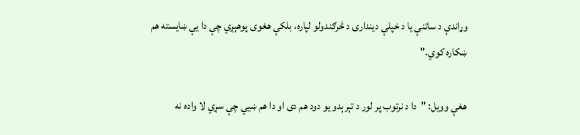وړاندې د ساتنې يا د خپلې ديندارۍ د څرګندولو لپاره، بلکې هغوی پوهېږي چې دا يې ښايسته هم ښکاره کوي."

هغې وويل: "دا د نرتوب پر لور د تېرېدو يو دود هم دی او دا هم ښيي چې سړي لا واده نه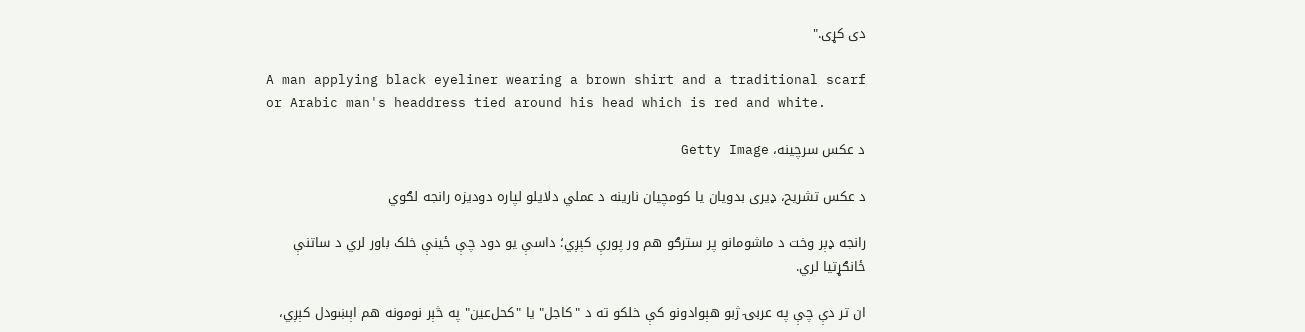دی کړی."

A man applying black eyeliner wearing a brown shirt and a traditional scarf or Arabic man's headdress tied around his head which is red and white.

د عکس سرچینه، Getty Image

د عکس تشریح، ډیری بدویان یا کومچیان نارینه د عملي دلایلو لپاره دودیزه رانجه لګوي

رانجه ډېر وخت د ماشومانو پر سترګو هم ور پورې کېږي؛ داسې يو دود چې ځينې خلک باور لري د ساتنې ځانګړتيا لري.

ان تر دې چې په عربۍ ژبو هېوادونو کې خلکو ته د "کاجل" يا "کحل‌عين" په څېر نومونه هم اېښودل کېږي،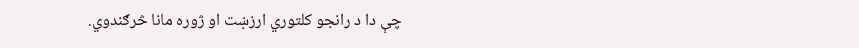چې دا د رانجو کلتوري ارزښت او ژوره مانا څرګندوي.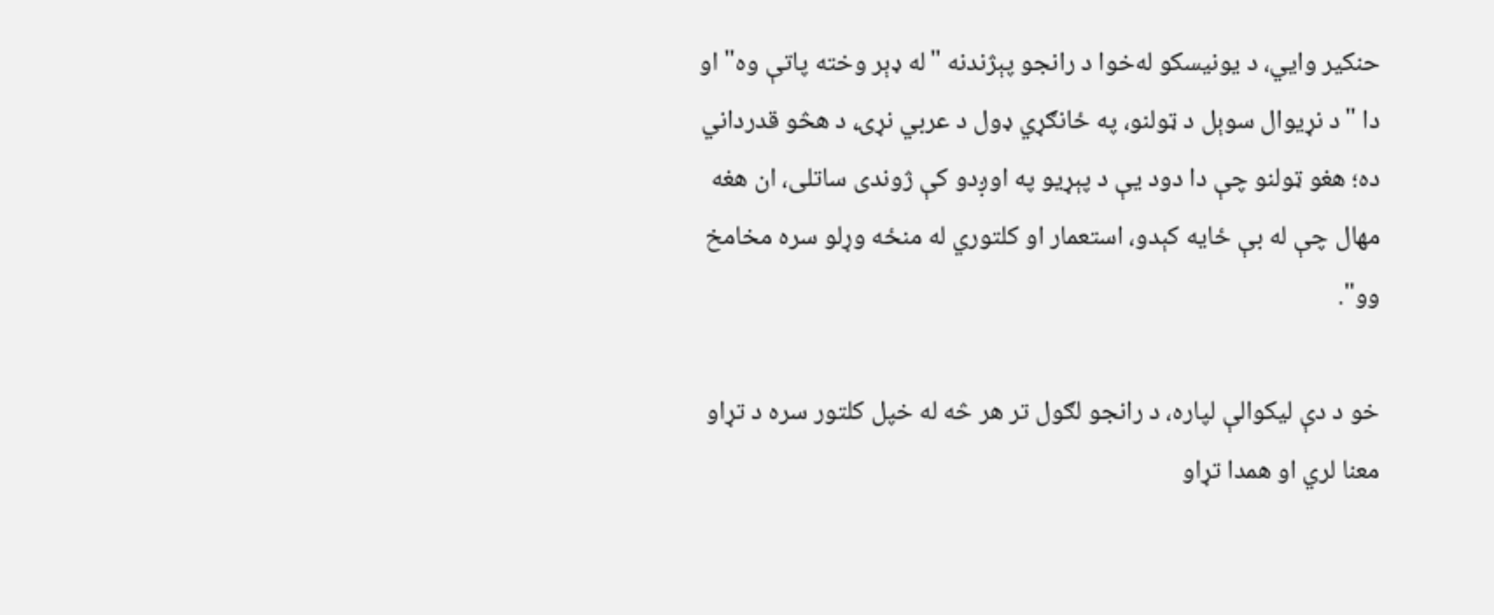حنکير وايي، د يونیسکو له‌خوا د رانجو پېژندنه "له ډېر وخته پاتې وه" او دا "د نړيوال سوېل د ټولنو، په ځانګړي ډول د عربي نړۍ، د هڅو قدرداني ده؛ هغو ټولنو چې دا دود يې د پېړيو په اوږدو کې ژوندی ساتلی، ان هغه مهال چې له بې‌ ځايه کېدو، استعمار او کلتوري له منځه وړلو سره مخامخ وو".

خو د دې ليکوالې لپاره، د رانجو لګول تر هر څه له خپل کلتور سره د تړاو معنا لري او همدا تړاو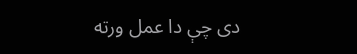دی چې دا عمل ورته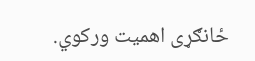ځانګړی اهميت ورکوي.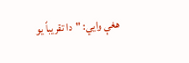هغې وايي: "دا تقريباً يو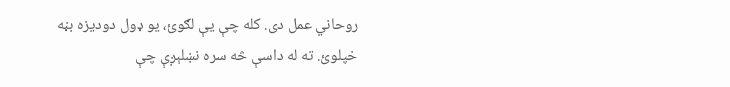روحاني عمل دی. کله چې يې لګوئ، يو ډول دوديزه بڼه خپلوئ. ته له داسې څه سره نښلېږې چې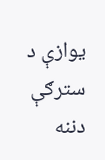يوازې د سترګې دننه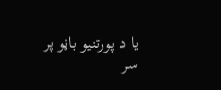يا د پورتنیو باڼو پر سر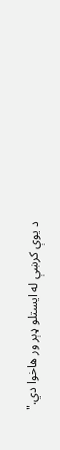د يوې کرښې له ايستلو ډېر ور هاخوا دي."